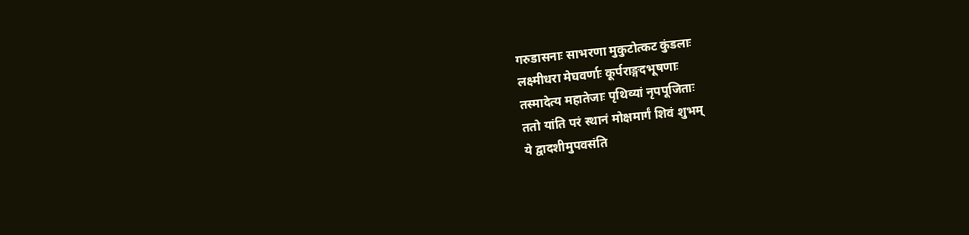गरुडासनाः साभरणा मुकुटोत्कट कुंडलाः
लक्ष्मीधरा मेघवर्णाः कूर्पराङ्गदभूषणाः
तस्मादेत्य महातेजाः पृथिव्यां नृपपूजिताः
ततो यांति परं स्थानं मोक्षमार्गं शिवं शुभम्
ये द्वादशीमुपवसंति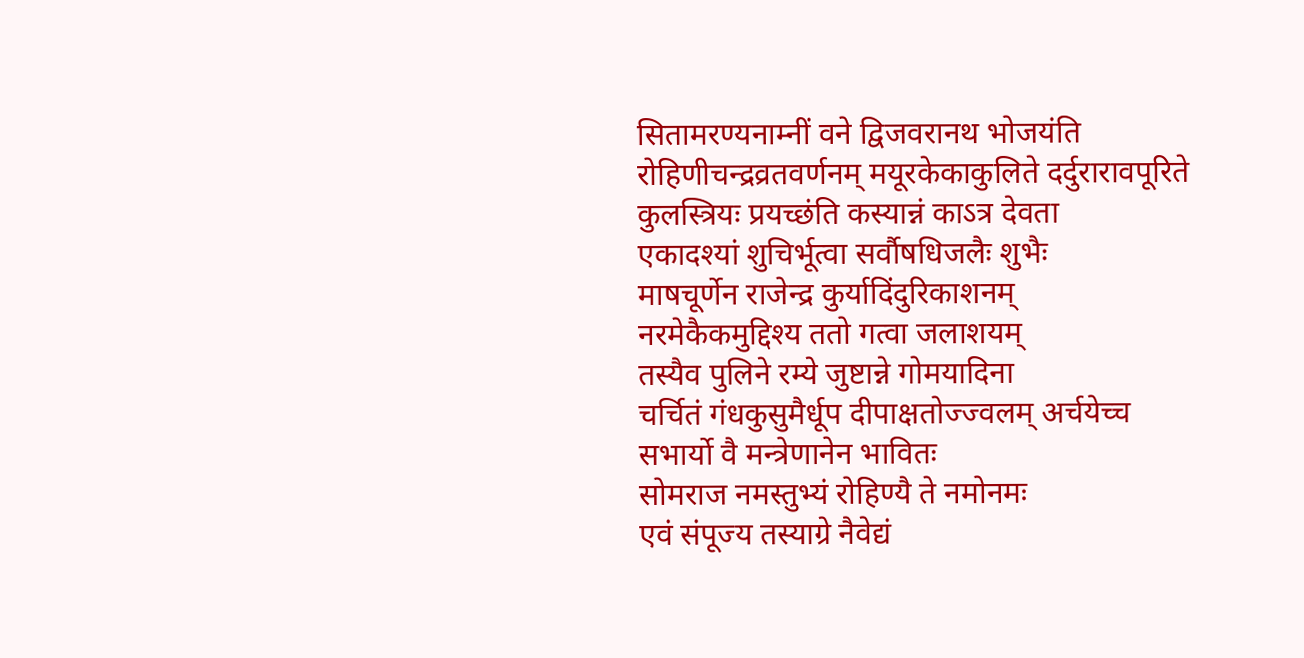सितामरण्यनाम्नीं वने द्विजवरानथ भोजयंति
रोहिणीचन्द्रव्रतवर्णनम् मयूरकेकाकुलिते दर्दुरारावपूरिते
कुलस्त्रियः प्रयच्छंति कस्यान्नं काऽत्र देवता
एकादश्यां शुचिर्भूत्वा सर्वौषधिजलैः शुभैः
माषचूर्णेन राजेन्द्र कुर्यादिंदुरिकाशनम्
नरमेकैकमुद्दिश्य ततो गत्वा जलाशयम्
तस्यैव पुलिने रम्ये जुष्टान्ने गोमयादिना
चर्चितं गंधकुसुमैर्धूप दीपाक्षतोज्ज्वलम् अर्चयेच्च सभार्यो वै मन्त्रेणानेन भावितः
सोमराज नमस्तुभ्यं रोहिण्यै ते नमोनमः
एवं संपूज्य तस्याग्रे नैवेद्यं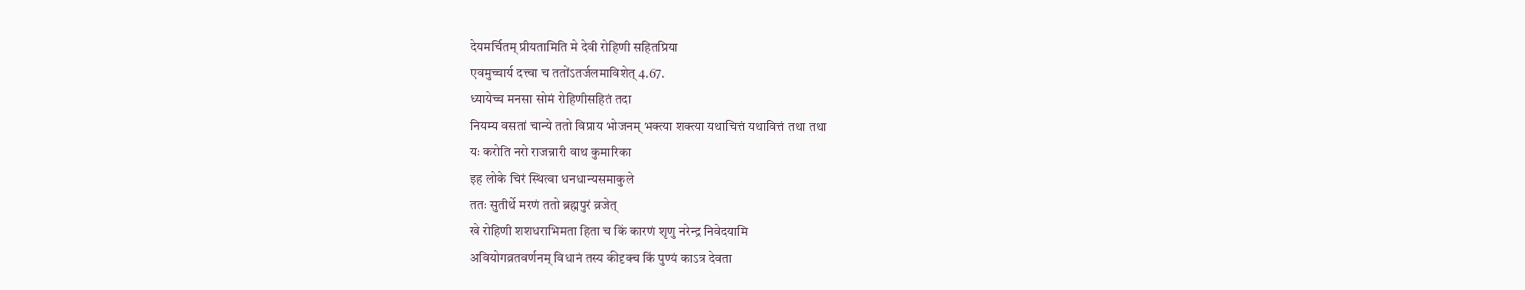देयमर्चितम् प्रीयतामिति मे देवी रोहिणी सहितप्रिया
एवमुच्चार्य दत्त्वा च ततोंऽतर्जलमाविशेत् 4.67.
ध्यायेच्च मनसा सोमं रोहिणीसहितं तदा
नियम्य वसतां चान्ये ततो विप्राय भोजनम् भक्त्या शक्त्या यथाचित्तं यथावित्तं तथा तथा
यः करोति नरो राजन्नारी वाथ कुमारिका
इह लोके चिरं स्थित्वा धनधान्यसमाकुले
ततः सुतीर्थे मरणं ततो ब्रह्मपुरं व्रजेत्
खे रोहिणी शशधराभिमता हिता च किं कारणं शृणु नरेन्द्र निवेदयामि
अवियोगव्रतवर्णनम् विधानं तस्य कीदृक्च किं पुण्यं काऽत्र देवता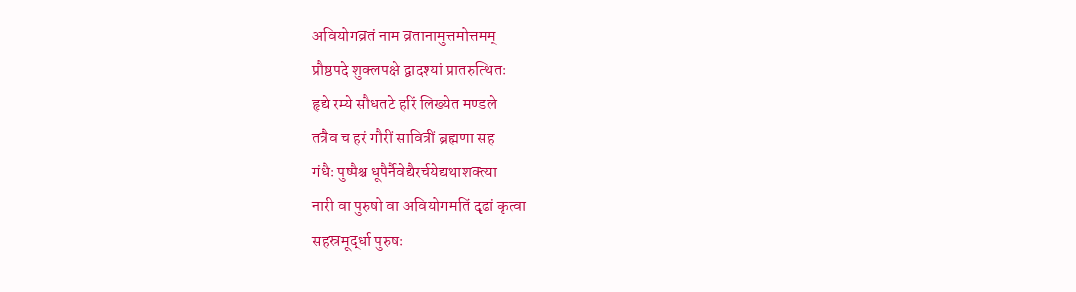अवियोगव्रतं नाम व्रतानामुत्तमोत्तमम्
प्रौष्ठपदे शुक्लपक्षे द्वादश्यां प्रातरुत्थितः
हृद्ये रम्ये सौधतटे हरिं लिख्येत मण्डले
तत्रैव च हरं गौरीं सावित्रीं ब्रह्मणा सह
गंधैः पुष्पैश्च धूपैर्नैवेद्यैरर्चयेद्यथाशक्त्या
नारी वा पुरुषो वा अवियोगमतिं दृढां कृत्वा
सहस्रमूर्द्धा पुरुषः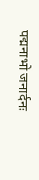पद्मनाभो जनार्दनः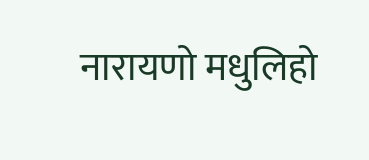नारायणो मधुलिहो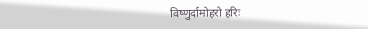विष्णुर्दामोहरो हरिः